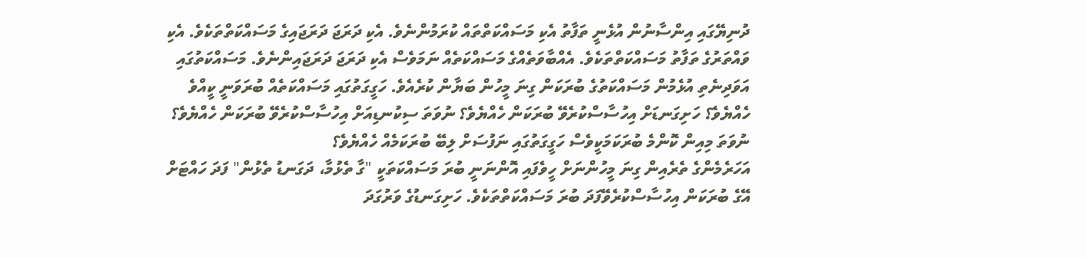ދުނިޔޭގައި އިންސާނުން އުޅެނީ ތަފާތު އެކި މަސައްކަތްތައް ކުރަމުންނެވެ. އެކި ދަރަޖަ ދަރަޖައިގެ މަސައްކަތްތަކެވެ. އެކި ވައްތަރުގެ ތަފާތު މަސައްކަތްތަކެވެ. އެއްބާވަތެއްގެ މަސައްކަތެއް ނަމަވެސް އެކި ދަރަޖަ ދަރަޖައިންނެވެ. މަސައްކަތުގައި އަވަދިނެތި އުޅެމުން މަސައްކަތުގެ ބުރަކަން ގިނަ މީހުން ބަޔާން ކުރެއެވެ. ހަގީގަތުގައި މަސައްކަތެއް ބުރަވަނީ ކީއްވެ ހެއްޔެވެ؟ ހަށިގަނޑަށް އިހުސާސްކުރެވޭ ބުރަކަން ހެއްޔެވެ؟ ނުވަތަ ސިކުނޑިއަށް އިހުސާސްކުރެވޭ ބުރަކަން ހެއްޔެވެ؟ ނުވަތަ މިއިން ކޮންމެ ބުރަކަމަކީވެސް ހަގީގަތުގައި ނަފުސަށް ލިބޭ ބުރަކަމެއް ހެއްޔެވެ؟
އަހަރެމެންގެ ތެރެއިން ގިނަ މީހުންނަށް ހީވެފައި އޮންނަނީ ބުރަ މަސައްކަތަކީ "ގާ ތެޅުމާ، ދަގަނޑު ތެޅުން" ފަދަ ހައްޓަށް އޭގެ ބުރަކަން އިހުސާސްކުރެވޭފަދަ ބުރަ މަސައްކަތްތަކެވެ. ހަށިގަނޑުގެ ވަރުގަދަ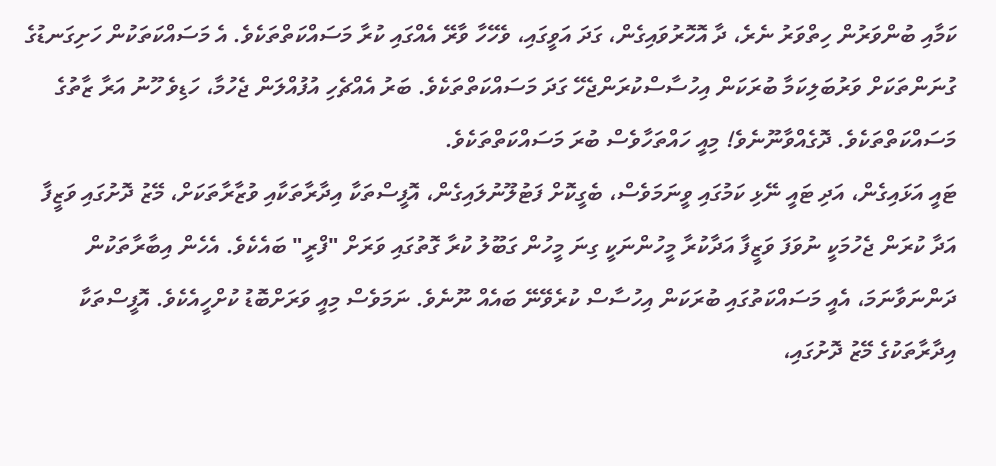ކަމާއި ބުންވަރުން ހިތްވަރު ނެރެ، ދާ އޮހޮރުވައިގެން، ގަދަ އަވީގައި، ވެހޭހާ ވާރޭ އެއްގައި ކުރާ މަސައްކަތްތަކެވެ. އެ މަސައްކަތަކުން ހަށިގަނޑުގެ ގުނަންތަކަށް ވަރުބަލިކަމާ ބުރަކަން އިހުސާސްކުރަންޖެހޭ ގަދަ މަސައްކަތްތަކެވެ. ބަރު އެއްޗެހި އުފުއްލަން ޖެހުމާ، ހަޑިވެ ހޫނު އަރާ ޒާތުގެ މަސައްކަތްތަކެވެ. ދޮގެއްވާނޫނެވެ! މިއީ ހައްތަހާވެސް ބުރަ މަސައްކަތްތަކެވެ.
ޓައީ އަޅައިގެން، އަދި ޓައީ ނޭޅި ކަމުގައި ވީނަމަވެސް، ބެގީކޮށް ފަޓުލޫނުލައިގެން، އޮފީސްތަކާ އިދާރާތަކާއި ވުޒާރާތަކަށް، މޭޒު ދޮށުގައި ވަޒީފާ އަދާ ކުރަން ޖެހުމަކީ ނުވަފަ ވަޒީފާ އަދާކުރާ މީހުންނަކީ ގިނަ މީހުން ގަބޫލު ކުރާ ގޮތުގައި ވަރަށް "ފްރީ" ބައެކެވެ. އެހެން އިބާރާތަކުން ދަންނަވާނަމަ، އެއީ މަސައްކަތުގައި ބުރަކަން އިހުސާސް ކުރެވޭނޭ ބައެއް ނޫނެވެ. ނަމަވެސް މިއީ ވަރަށްބޮޑު ކުށްހީއެކެވެ. އޮފީސްތަކާ އިދާރާތަކުގެ މޭޒު ދޮށުގައި،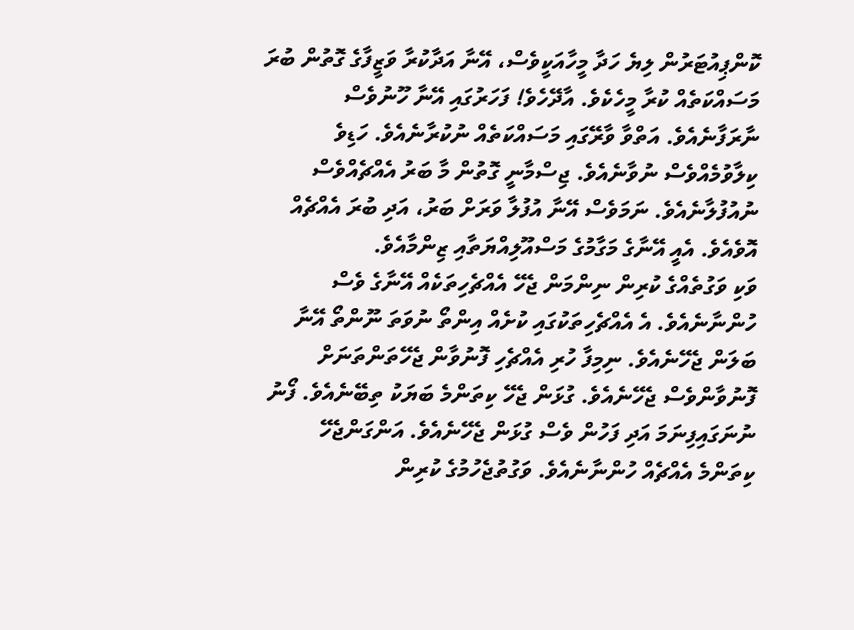ކޮންޕިއުޓަރުން ލިޔެ ހަދާ މީހާއަކީވެސް، އޭނާ އަދާކުރާ ވަޒީފާގެ ގޮތުން ބުރަ މަސައްކަތެއް ކުރާ މީހެކެވެ. އާދޭހެވެ! ފަހަރުގައި އޭނާ ހޫނުވެސް ނާރަފާނެއެވެ. އަތްވާ ވާރޭގައި މަސައްކަތެއް ނުކުރާނެއެވެ. ހަޑިވެ ކިލާވުމެއްވެސް ނުވާނެއެވެ. ޖިސްމާނީ ގޮތުން މާ ބަރު އެއްޗެއްވެސް ނުއުފުލާނެއެވެ. ނަމަވެސް އޭނާ އުފުލާ ވަރަށް ބަރު، އަދި ބުރަ އެއްޗެއް އޮވެއެވެ. އެއީ އޭނާގެ މަގާމުގެ މަސްއޫލިއްޔަތާއި ޒިންމާއެވެ.
ވަކި ވަގުތެއްގެ ކުރިން ނިންމަން ޖެހޭ އެއްޗެހިތަކެއް އޭނާގެ ވެސް ހުންނާނެއެވެ. އެ އެއްޗެހިތަކުގައި ކުށެއް އިންތޯ ނުވަތަ ނޫންތޯ އޭނާ ބަލަން ޖެހޭނެއެވެ. ނިމިފާ ހުރި އެއްޗެހި ފޮނުވާން ޖެހޭތަންތަނަށް ފޮނުވާންވެސް ޖެހޭނެއެވެ. ގުޅަން ޖެހޭ ކިތަންމެ ބަޔަކު ތިބޭނެއެވެ. ފޯނު ނުނަގައިފިނަމަ އަދި ފަހުން ވެސް ގުޅަން ޖެހޭނެއެވެ. އަންގަންޖެހޭ ކިތަންމެ އެއްޗެއް ހުންނާނެއެވެ. ވަގުތުޖެހުމުގެ ކުރިން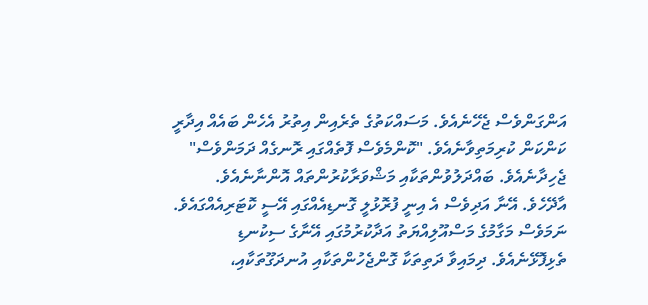އަންގަންވެސް ޖެހޭނެއެވެ. މަސައްކަތުގެ ތެރެއިން އިތުރު އެހެން ބައެއް އިދާރީ ކަންކަން ކުރިމަތިވާނެއެވެ. "ކޮންމެވެސް ފޮތެއްގައި ރޮނގެއް ދަމަންވެސް" ޖެހިދާނެއެވެ. ބައްދަލުވުންތަކާއި މަޝްވަރާކުރުންތައް އޮންނާނެއެވެ. އާދޭހެވެ. އޭނާ އަދިވެސް އެ އިނީ ފުރޮޅުލީ ގޮނޑިއެއްގައި އޭސީ ކޮޓަރިއެއްގައެވެ. ނަމަވެސް މަގާމުގެ މަސްއޫލިއްޔަތު އަދާކުރުމުގައި އޭނާގެ ސިކުނޑި ތެޅިފޮޅޭނެއެވެ. ދިމައިވާ ދަތިތަކާ ގޮންޖެހުންތަކާއި އުނދަގޫތަކާއި،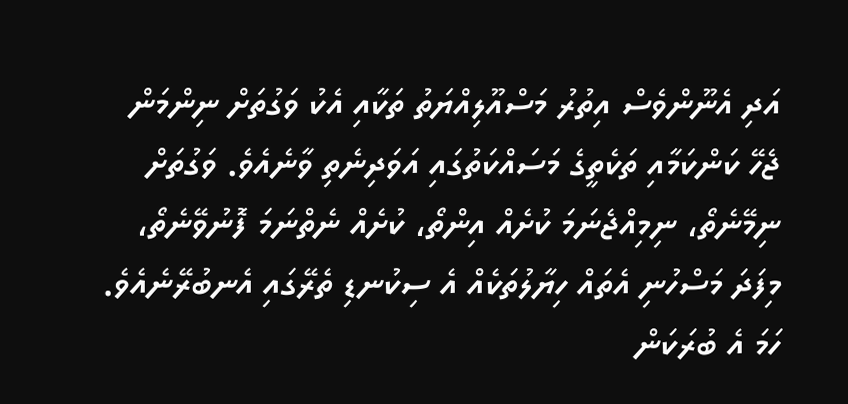އަދި އެނޫންވެސް އިތުރު މަސްއޫލިއްޔަތު ތަކާއި އެކު ވަގުތަށް ނިންމަން ޖެހޭ ކަންކަމާއި ތަކެތީގެ މަސައްކަތުގައި އަވަދިނެތި ވާނެއެވެ. ވަގުތަށް ނިމޭނެތޯ، ނިމިއްޖެނަމަ ކުށެއް އިންތޯ، ކުށެއް ނެތްނަމަ ފޮނުވޭނެތޯ، މިފަދަ މަސްހުނި އެތައް ހިޔާލުތަކެއް އެ ސިކުނޑި ތެރޭގައި އެނބުރޭނެއެވެ. ހަމަ އެ ބުރަކަން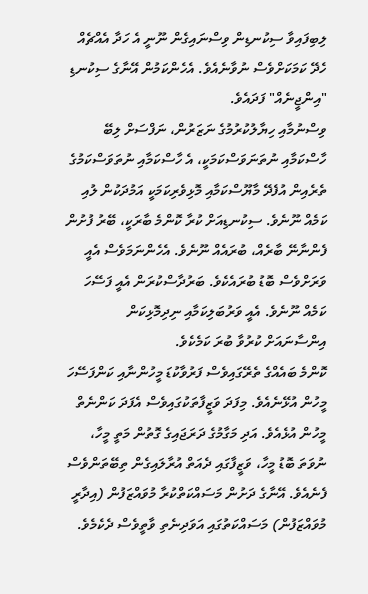ލިބިފައިވާ ސިކުނޑިން ވިސްނައިގެން ނޫނީ އެ ހަދާ އެއްޗެއް ހެދޭ ކަމަކަށްވެސް ނުވާނެއެވެ. އެހެންކަމުން އޭނާގެ ސިކުނޑި "އިންޖީނެއް" ފަދައެވެ.
ވިސްނުމާއި ހިޔާލުކުރުމުގެ ނަޒަރުން، ނަފްސަށް ލިބޭ ހާސްކަމާއި ނުތަނަވަސްކަމަކީ، އެ ހާސްކަމާއި ނުތަވަސްކަމުގެ ތެރެއިން އުފެދޭ މާޔޫސްކަމާއި މޮޅިވެރިކަމަކީ އަމުދަކުން ލުއި ކަމެއް ނޫނެވެ. ސިކުނޑިއަށް ކުރާ ކޮންމެ ބާރަކީ، ބޭރު ފުށުން ފެންނާނޭ ބާރެއް، ބުރައެއް ނޫނެވެ. އެހެންނަމަވެސް އެއީ ވަރަށްވެސް ބޮޑު ބުރައެކެވެ. ބަރުދާސްކުރަން އެއީ ފަސޭހަ ކަމެއް ނޫނެވެ. އެއީ ވަރުބަލިކަމާއި ނިދިމޮޅިކަން އިންސާނައަށް ކުރުވާ ބުރަ ކަމެކެވެ.
ކޮންމެ ބައެއްގެ ތެރޭގައިވެސް ފަރުވާކުޑަ މީހުންނާއި ކަންފަސޭހަ މީހުން އުޅޭނެއެވެ. މިފަދަ ވަޒީފާތަކުގައިވެސް އެފަދަ ކަންނެތް މީހުން އުޅެއެވެ. އަދި މަގާމުގެ ދަރަޖައިގެ ގޮތުން މަތީ މީހާ، ނުވަތަ ބޮޑު މީހާ، ވަޒީފާގައި ދެއަތް އުރާލައިގެން ތިބޭތަންވެސް ފެނެއެވެ. އޭނާގެ ދަށުން މަސައްކަތްކުރާ މުވައްޒަފުން (އިދާރީ މުވައްޒަފުން) މަސައްކަތުގައި އަވަދިނެތި ވާތީވެސް ދެކެމެވެ.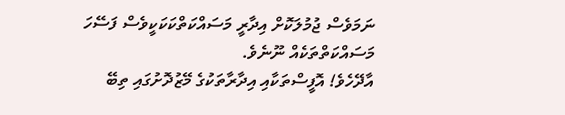ނަމަވެސް ޖުމުލަކޮށް އިދާރީ މަސައްކަތްކަކަކީވެސް ފަސޭހަ މަސައްކަތްތަކެއް ނޫނެވެ.
އާދޭހެވެ! އޮފީސްތަކާއި އިދާރާތަކުގެ މޭޒުދޮށުގައި ތިބޭ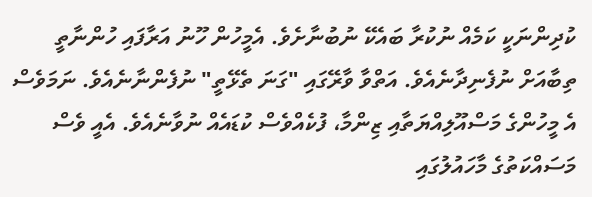ކުދިންނަކީ ކަމެއް ނުކުރާ ބައެކޭ ނުބުނާށެވެ. އެމީހުން ހޫނު އަރާފައި ހުންނާތީ ތިބާއަށް ނުފެނިދާނެއެވެ. އަތްވާ ވާރޭގައި "ގަނަ ތެޅޭތީ" ނުފެންނާނެއެވެ. ނަމަވެސް އެ މީހުންގެ މަސްއޫލިއްޔަތާއި ޒިންމާ، ފުކެއްވެސް ކުޑައެއް ނުވާނެއެވެ. އެއީ ވެސް މަސައްކަތުގެ މާހައުލުގައި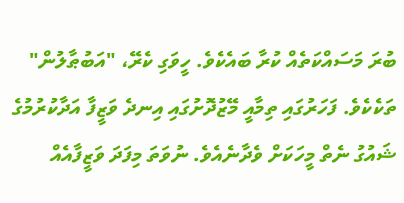ބުރަ މަސައްކަތެއް ކުރާ ބައެކެވެ. ހީވަގި ކެރޭ، "އަބުޠާލުން" ތަކެކެވެ. ފަހަރުގައި ތިމާއީ މޭޒުދޮށުގައި އިނދެ ވަޒީފާ އަދާކުރުމުގެ ޝައުގު ނެތް މީހަކަށް ވެދާނެއެވެ. ނުވަތަ މިފަދަ ވަޒީފާއެއް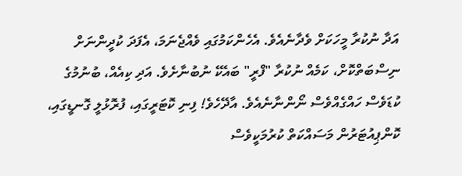އަދާ ނުކުރާ މީހަކަށް ވެދާނެއެވެ. އެހެންކަމުގައި ވެއްޖެނަމަ، އެފަދަ ކުދީންނަށް ނިސްބަތްކޮށް، ކަމެއް ނުކުރާ "ފްރީ" ބައެކޭ ނުބުނާށެވެ. އަދި ކިއެއް، ބުނުމުގެ ކުޑަވެސް ހައްގެއްވެސް ނޯންނާނެއެވެ. އާދޭހެވެ! ފިނި ކޮޓަރީގައި، ފުރޮޅުލީ ގޮނޑީގައި، ކޮންޕިއުޓަރުން މަސައްކަތް ކުރުމަކީވެސް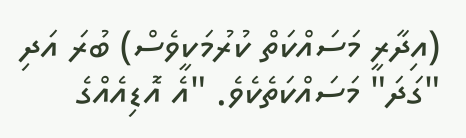(އިދާރީ މަސައްކަތް ކުރުމަކީވެސް) ބުރަ އަދި "ގަދަ" މަސައްކަތެކެވެ. "އެ އޮޑިއެއްގެ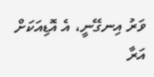ވަރު އިނގޭނީ، އެ އޮޑިއަކަށް އަރާ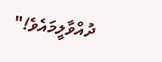ދުއްވާލީމައެވެ!"